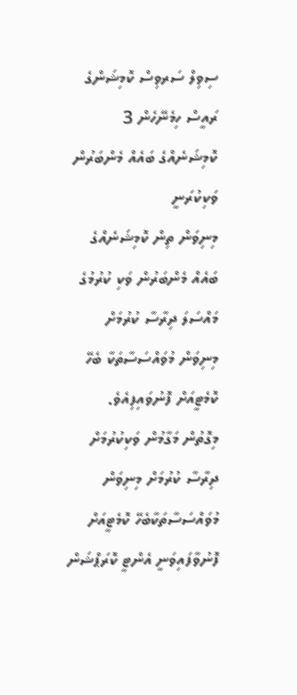ސިވިލް ސަރވިސް ކޮމިޝަންގެ ރައީސް ހިމެނޭހެން 3 ކޮމިޝަނެއްގެ ބައެއް މެންބަރުން ވަކިކުރަނީ
މިނިވަން ތިން ކޮމިޝަނެއްގެ ބައެއް މެންބަރުން ވަކި ކުރުމުގެ މައްސަލަ ދިރާސާ ކުރުމަށް މިނިވަން މުވައްސަސާތަކާ ބެހޭ ކޮމެޓީއަށް ފޮނުވައިފިއެވެ.
މިގޮތުން މަގާމުން ވަކިކުރުމަށް ދިރާސާ ކުރުމަށް މިނިވަން މުވައްސަސާތަކާބެހޭ ކޮމެޓީއަށް ފޮނުވާފައިވަނީ އެންޓީ ކޮރަޕްޝަން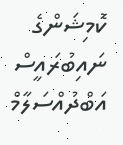ކޮމިޝަންގެ ނައިބުރައީސް އަބްދުއްސަލާމް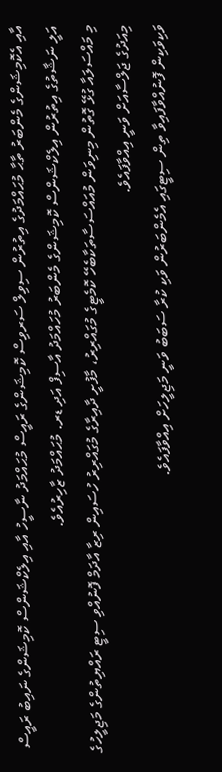އާއި އެކޮމިޝަންގެ މެންބަރު ތާޙާ މުޙައްމަދުގެ އިތުރުން ސިވިލް ސަރވިސް ކޮމިޝަންގެ ރައީސް މުޙައްމަދު ނާސީހު އާއި އިލެކްޝަންސް ކޮމިޝަންގެ ނައިބު ރައީސް އަލީ ނަޝާތުގެ އިތުރުން އިލެކްޝަންސް ކޮމިޝަންގެ މެންބަރު މުހައްމަދު އާސިފް އަދި ޑރ. މުޙައްމަދު ޒާހިރުއެވެ.
މި މައްސަލައާ ގުޅޭ ގޮތުން މިނިވަން މުއައްސަސާތަކާބެހޭ ކޮމެޓީގެ މުގައްރިރު، މާފުށީ ދާއިރާގެ މުގައްރިރު ހުސައިން ރިޒާ އާދަމް ފޮނުއްވި ސިޓީ ރައްޔިތުންގެ މަޖިލީހުގެ މިއަދުގެ ޖަލްސާއަށް ވަނީ އިއްވާފައެވެ.
ވަކިވަކިން ފޮނުއްވާފައިވާ ތިން ސިޓީގައި އެމެންބަރުން ވަކި ކުރާ ސަބަބު ވަނީ މަޖިލީހަށް އިއްވާފައެވެ.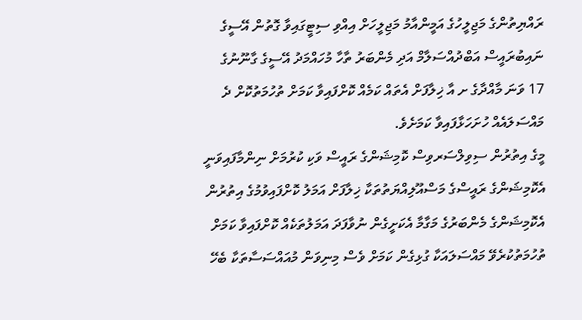ރައްޔިތުންގެ މަޖިލީހުގެ އަމީންއާމު މަޖިލީހަށް އިއްވި ސިޓީގައިވާ ގޮތުން އޭސީގެ ނައިބުރައީސް އަބްދުއްސަލާމް އަދި މެންބަރު ތާހާ މުހައްމަދު އޭސީގެ ގާނޫނުގެ 17 ވަނަ މާއްދާގެ ށ އާ ޚިލާފަށް އެތައް ކަމެއް ކޮށްފައިވާ ކަމަށް ތުހުމަތުކޮށް ދެ މައްސަލައެއް ހުށަހަޅާފައިވާ ކަމަށެވެ.
މީގެ އިތުރުން ސިވިލްސަރވިސް ކޮމިޝަންގެ ރައީސް ވަކި ކުރުމަށް ނިންމާފައިވަނީ އެކޮމިޝަންގެ ރައީސްގެ މަސްއޫލިއްޔަތުތަކާ ޚިލާފަށް އަމަލު ކޮށްފައިވުމުގެ އިތުރުން އެކޮމިޝަންގެ މެންބަރުގެ މަގާމާ އެކަށީގެން ނުވާފަދަ އަމަލުތަކެއް ކޮށްފައިވާ ކަމަށް ތުހުމަތުކުރެވޭ މައްސަލައަކާ ގުޅިގެން ކަމަށް ވެސް މިނިވަން މުއައްސަސާތަކާ ބެހޭ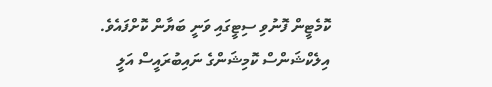ކޮމެޓީން ފޮނުވި ސިޓީގައި ވަނީ ބަޔާން ކޮށްފައެވެ.
އިލެކްޝަންސް ކޮމިޝަންގެ ނައިބުރައީސް އަލީ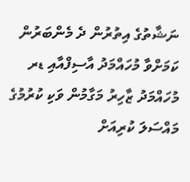ނަޝާތުގެ އިތުރުން ދެ މެންބަރުން ކަމަށްވާ މުހައްމަދު އާސިފްއާއި ޑރ މުހައްމަދު ޒާހިރު މަގާމުން ވަކި ކުރުމުގެ މައްސަލަ ކުރިއަށް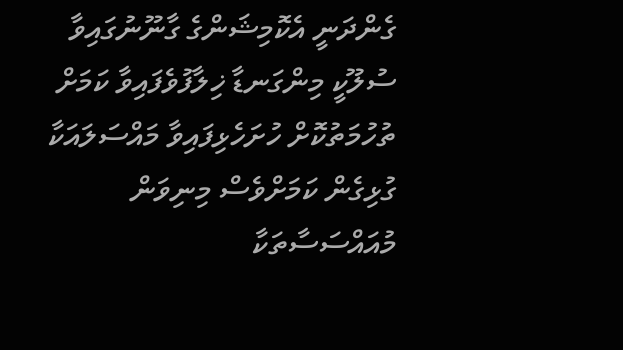ގެންދަނީ އެކޮމިޝަންގެ ގާނޫނުގައިވާ ސުލޫކީ މިންގަނޑާ ޚިލާފުވެފައިވާ ކަމަށް ތުހުމަތުކޮށް ހުށަހެޅިފައިވާ މައްސަލައަކާ ގުޅިގެން ކަމަށްވެސް މިނިވަން މުއައްސަސާތަކާ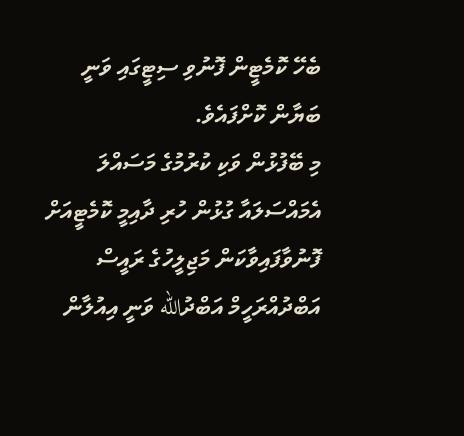ބެހޭ ކޮމެޓީން ފޮނުވި ސިޓީގައި ވަނީ ބަޔާން ކޮށްފައެވެ.
މި ބޭފުޅުން ވަކި ކުރުމުގެ މަސައްލަ އެމައްސަލައާ ގުޅުން ހުރި ދާއިމީ ކޮމެޓީއަށް ފޮނުވާފައިވާކަން މަޖިލީހުގެ ރައީސް އަބްދުއްރަހީމް އަބްދުالله ވަނީ އިއުލާން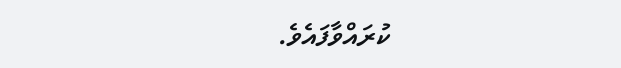ކުރައްވާފައެވެ.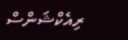ރިއެކްޝަންސް